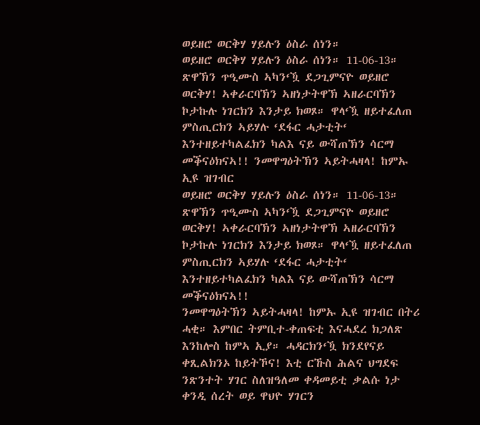ወይዘሮ ወርቅሃ ሃይሉን ዕስራ ሰነን።
ወይዘሮ ወርቅሃ ሃይሉን ዕስራ ሰነን። 11-06-13። ጽዋኽን ጥዒሙስ ኣካን‘ዃ ደጋጊምናዮ ወይዘሮ ወርቅሃ! ኣቀራርባኽን ኣዘነታትዋኽ ኣዘራርባኽን ኮታኩሉ ነገርክን እንታይ ክወጾ። ዋላ‘ዃ ዘይተፈለጠ ምስጢርክን ኣይሃሉ ‘ደፋር ሓታቲት‘ እንተዘይተካልፈክን ካልእ ናይ ውሻጠኽን ሳርማ መቕናዕክናኣ!! ንመዋግዕትኽን ኣይትሓዛላ! ከምኡ ኢዩ ዝገብር
ወይዘሮ ወርቅሃ ሃይሉን ዕስራ ሰነን። 11-06-13።
ጽዋኽን ጥዒሙስ ኣካን‘ዃ ደጋጊምናዮ ወይዘሮ ወርቅሃ! ኣቀራርባኽን ኣዘነታትዋኽ ኣዘራርባኽን ኮታኩሉ ነገርክን እንታይ ክወጾ። ዋላ‘ዃ ዘይተፈለጠ ምስጢርክን ኣይሃሉ ‘ደፋር ሓታቲት‘ እንተዘይተካልፈክን ካልእ ናይ ውሻጠኽን ሳርማ መቕናዕክናኣ!!
ንመዋግዕትኽን ኣይትሓዛላ! ከምኡ ኢዩ ዝገብር በትሪ ሓቂ። እምበር ትምቢተ-ቀጠፍቲ እናሓደረ ክጋለጽ እንከሎስ ከምኣ ኢያ። ሓዳርክን‘ዃ ክንደየናይ ቀጺልክንኦ ከይትኾና! እቲ ርኹስ ሕልና ህግደፍ ንጽንተት ሃገር ስለዝዓለመ ቀዳመይቲ ቃልሱ ነታ ቀንዲ ሰረት ወይ ዋህዮ ሃገርን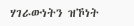ሃገራውነትን ዝኾነት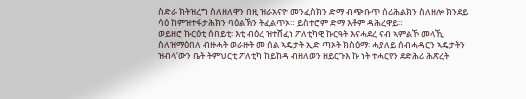ስድራ ክትዝረግ ስለዘለዋን በዚ ዝራአናዮ መንፈስክን ድማ ብጭቡጥ ሰሪሕልክን ስለዘሎ ክንደይ ሳዕ ከምዝተፋታሕክን ባዕልኽን ትፈልጥኦ። ይስተሮም ድማ እቶም ዳሕረዋይ።
ወይዘሮ ኩርዕቲ ሰበይቲ፡ እቲ ብዕረ ዝተሸፈነ ፖለቲካዊ ኩርዓት እናሓደረ ናብ ኣምልኾ መላኺ ስለዝማዕበለ ብዙሓት ወራዙት መ ሰል ኣዴታት ኢድ ጣኦት ክስዕማ፡ ሓያለይ ሰብሓዳርን ኣዴታትን ዝብላ‘ውን ቤት ትምህርቲ ፖለቲካ ከይከዳ ብዘለወን ዘይርጉእ ኩ ነት ተሓርየን ደድሕሪ ሕጽረት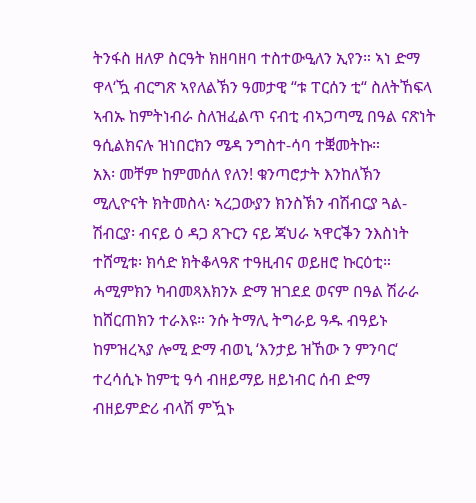ትንፋስ ዘለዎ ስርዓት ክዘባዘባ ተስተውዒለን ኢየን። ኣነ ድማ ዋላ‘ዃ ብርግጽ ኣየለልኽን ዓመታዊ “ቱ ፐርሰን ቲ“ ስለትኸፍላ ኣብኡ ከምትነብራ ስለዝፈልጥ ናብቲ ብኣጋጣሚ በዓል ናጽነት ዓሲልክናሉ ዝነበርክን ሜዳ ንግስተ-ሳባ ተቛመትኩ።
አእ፡ መቸም ከምመሰለ የለን! ቁንጣሮታት እንከለኽን ሚሊዮናት ክትመስላ፡ ኣረጋውያን ክንስኽን ብሽብርያ ጓል-ሽብርያ፡ ብናይ ዕ ዳጋ ጸጉርን ናይ ጃህራ ኣዋርቕን ንእስነት ተሸሚቱ፡ ክሳድ ክትቆላዓጽ ተዓዚብና ወይዘሮ ኩርዕቲ። ሓሚምክን ካብመጻእክንኦ ድማ ዝገደደ ወናም በዓል ሽራራ ከሸርጠክን ተራእዩ። ንሱ ትማሊ ትግራይ ዓዱ ብዓይኑ ከምዝረኣያ ሎሚ ድማ ብወኒ ‘እንታይ ዝኸው ን ምንባር‘ ተረሳሲኑ ከምቲ ዓሳ ብዘይማይ ዘይነብር ሰብ ድማ ብዘይምድሪ ብላሽ ምዃኑ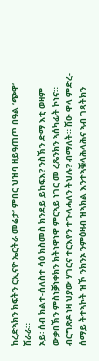ከረድኣክን ክፍትን ርኢናዮ ኤርትራ መሬታ‘ ምበር ህዝባ ዘይዓጠጦ በዓል ‘ጭዋ‘ ሽራራ።
ኦይ፡ ሰብ ክልተ-ሰለስተ ሳዕ ክስመስ ክንደይ ይከፍእ? ንስኽን ድማ እቲ ወዛም ውቃበኽን ምስነቓነቀክን ክትነዋነዋ ምርኣይ ነገር መ ረጼንክን ኣሰካፊት ኮነና። ብርግጽዶ ነዛ ህያው ሃገርና ተርእየን ተጉላሓለን ትህሉ? ብማለት። ሽዑ ዋላ ምድረ-ሰማይ ትተኣኮት ዝኾ ንክንኦ ንምዕዛብ ዝኣክል እንተኣቑላሕላሕና ኣብ ገጻትክን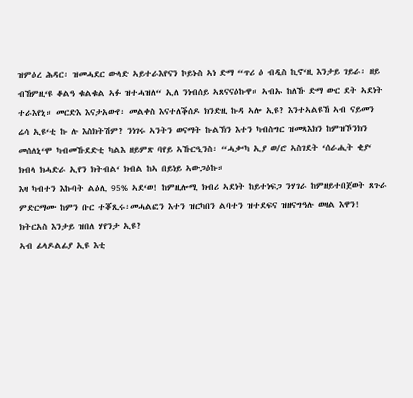ዝምዕረ ሕዳር፡ ዝመሓደር ውላድ ኣይተራእየናን ኮይኑስ ኣነ ድማ “ጥሪ ዕ ብዲስ ኪኖ‘ዚ እንታይ ገይራ፡ ዘይ ብኸምዚ‘ዩ ቆልዓ ቁልቁል ኣፉ ዝተሓዝለ“ ኢለ ንነብሰይ ኣጸናናዕኩዋ። ኣብኡ ከለኹ ድማ ውር ደት ኣደነት ተራእየኒ። መርድእ እናታአውየ፡ መልቀስ እናተለቕሰዶ ክንድዚ ኩዳ ኣሎ ኢዩ? እንተኣልዩኸ ኣብ ናይመን ሬሳ ኢዩ‘ቲ ኩ ሉ እስክትሽም? ንነገሩ ኣንትን ወናማት ኩልኽን እተን ካብስግር ዝመጻእክን ከምዝኾንክን መሰለኒ‘ሞ ካብመኹደድቲ ካልእ ዘይምጽ ባየይ ኣኹርዒንስ፡ “ሓቃ‘ካ ኢያ ወ/ሮ ኣስገደት ‘ሰራሒት ቂያ‘ ክብላ ክሓድራ ኢየን ክትብል‘ ክብል ከኣ በይነይ ኣውጋዕኩ።
እዛ ካብተን እኩባት ልዕሊ 95% ኣደ‘ወ! ከምዚሎሚ ክብሪ ኣደነት ከይተነፍጋ ንሃገራ ከምዘይተበጀወት ጸጉራ ምድርማሙ ከምን ቡር ተቖጺሩ፡መሓልፎን እተን ዝርካበን ልባተን ዝተደፍና ዝዘናግዓሉ ወዛል እዋን! ክትርአስ እንታይ ዝበለ ሃየንታ ኢዩ?
ኣብ ፊላዶልፊያ ኢዩ እቲ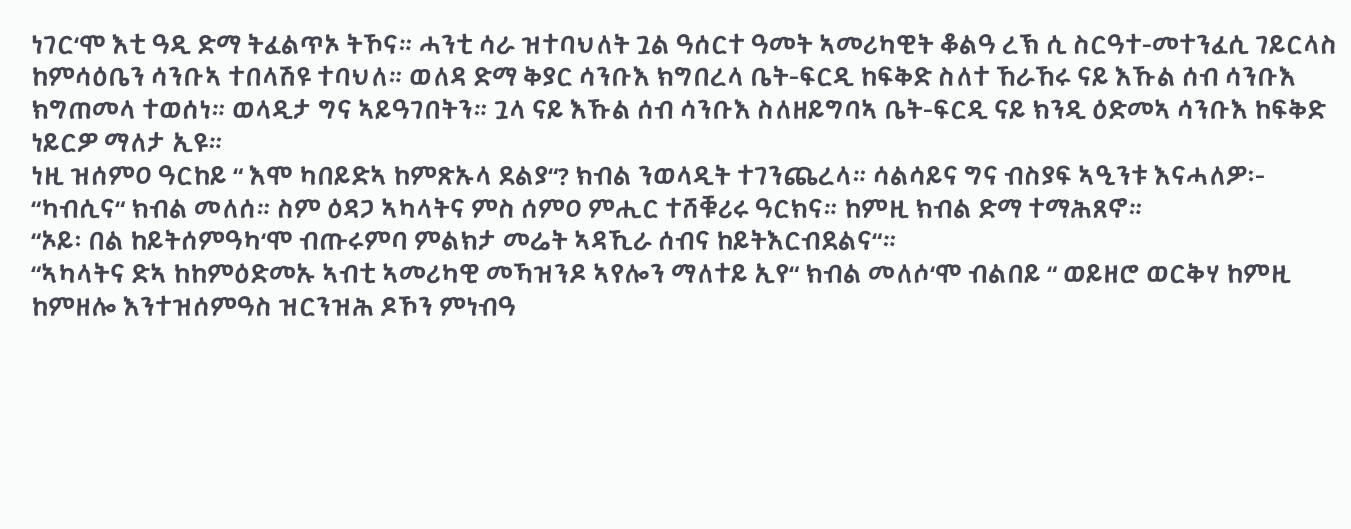ነገር‘ሞ እቲ ዓዲ ድማ ትፈልጥኦ ትኾና። ሓንቲ ሳራ ዝተባህለት ጓል ዓሰርተ ዓመት ኣመሪካዊት ቆልዓ ረኽ ሲ ስርዓተ-መተንፈሲ ገይርላስ ከምሳዕቤን ሳንቡኣ ተበላሽዩ ተባህለ። ወለዳ ድማ ቅያር ሳንቡእ ክግበረላ ቤት-ፍርዲ ከፍቅድ ስለተ ኸራኸሩ ናይ እኹል ሰብ ሳንቡእ ክግጠመላ ተወሰነ። ወላዲታ ግና ኣይዓገበትን። ጓላ ናይ እኹል ሰብ ሳንቡእ ስለዘይግባኣ ቤት-ፍርዲ ናይ ክንዲ ዕድመኣ ሳንቡእ ከፍቅድ ነይርዎ ማለታ ኢዩ።
ነዚ ዝሰምዐ ዓርከይ “ እሞ ካበይድኣ ከምጽኡላ ደልያ“? ክብል ንወላዲት ተገንጨረላ። ሳልሳይና ግና ብስያፍ ኣዒንቱ እናሓለዎ፡-
“ካብሲና“ ክብል መለሰ። ስም ዕዳጋ ኣካላትና ምስ ሰምዐ ምሒር ተሸቑሪሩ ዓርክና። ከምዚ ክብል ድማ ተማሕጸኖ።
“ኦይ፡ በል ከይትሰምዓካ‘ሞ ብጡሩምባ ምልክታ መሬት ኣዳኺራ ሰብና ከይትእርብደልና“።
“ኣካላትና ድኣ ከከምዕድመኡ ኣብቲ ኣመሪካዊ መኻዝንዶ ኣየሎን ማለተይ ኢየ“ ክብል መለሶ‘ሞ ብልበይ “ ወይዘሮ ወርቅሃ ከምዚ ከምዘሎ እንተዝሰምዓስ ዝርንዝሕ ዶኾን ምነብዓ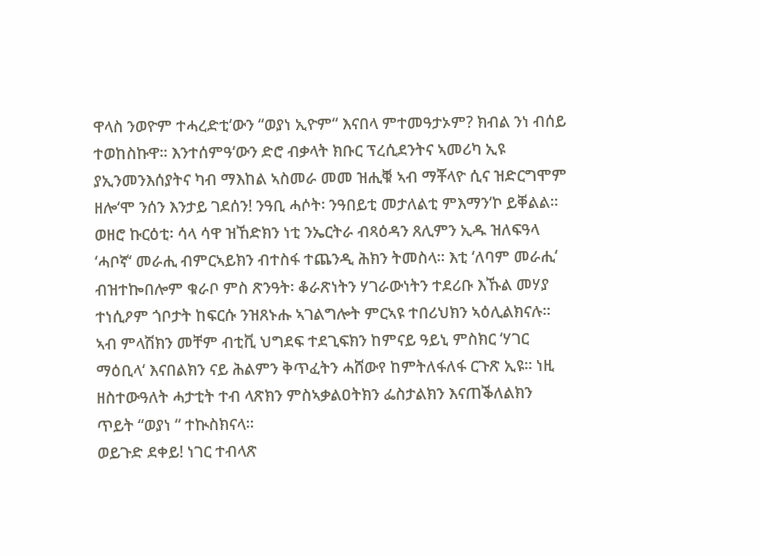ዋላስ ንወዮም ተሓረድቲ‘ውን “ወያነ ኢዮም“ እናበላ ምተመዓታኦም? ክብል ንነ ብሰይ ተወከስኩዋ። እንተሰምዓ‘ውን ድሮ ብቃላት ክቡር ፕረሲደንትና ኣመሪካ ኢዩ ያኢንመንእሰያትና ካብ ማእከል ኣስመራ መመ ዝሒቑ ኣብ ማቾላዮ ሲና ዝድርግሞም ዘሎ‘ሞ ንሰን እንታይ ገደሰን! ንዓቢ ሓሶት፡ ንዓበይቲ መታለልቲ ምእማን‘ኮ ይቐልል።
ወዘሮ ኩርዕቲ፡ ሳላ ሳዋ ዝኸድክን ነቲ ንኤርትራ ብጻዕዳን ጸሊምን ኢዱ ዝለፍዓላ ‘ሓቦኛ‘ መራሒ ብምርኣይክን ብተስፋ ተጨንዲ ሕክን ትመስላ። እቲ ‘ለባም መራሒ‘ ብዝተኰበሎም ቁራቦ ምስ ጽንዓት፡ ቆራጽነትን ሃገራውነትን ተደሪቡ እኹል መሃያ ተነሲዖም ጎቦታት ከፍርሱ ንዝጸኑሑ ኣገልግሎት ምርኣዩ ተበሪህክን ኣዕሊልክናሉ። ኣብ ምላሽክን መቸም ብቲቪ ህግደፍ ተደጊፍክን ከምናይ ዓይኒ ምስክር ‘ሃገር ማዕቢላ‘ እናበልክን ናይ ሕልምን ቅጥፈትን ሓሸውየ ከምትለፋለፋ ርጉጽ ኢዩ። ነዚ ዘስተውዓለት ሓታቲት ተብ ላጽክን ምስኣቃልዐትክን ፌስታልክን እናጠቕለልክን ጥይት “ወያነ “ ተኲስክናላ።
ወይጉድ ደቀይ! ነገር ተብላጽ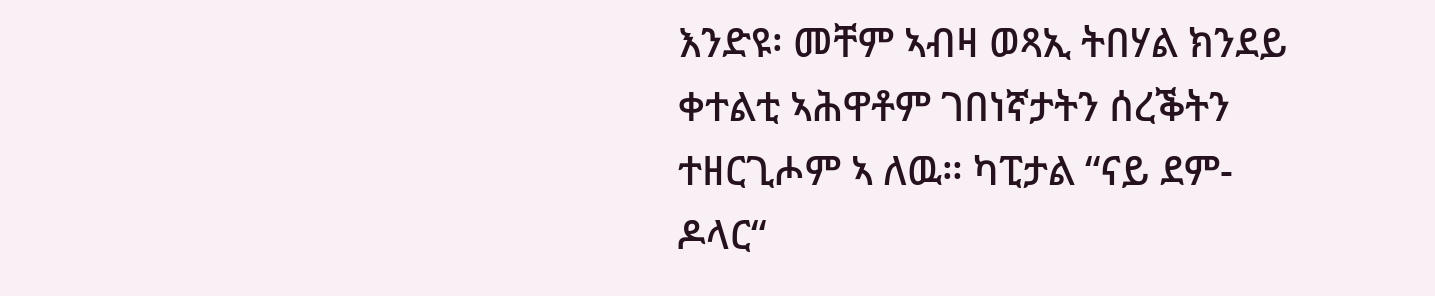እንድዩ፡ መቸም ኣብዛ ወጻኢ ትበሃል ክንደይ ቀተልቲ ኣሕዋቶም ገበነኛታትን ሰረቕትን ተዘርጊሖም ኣ ለዉ። ካፒታል “ናይ ደም-ዶላር“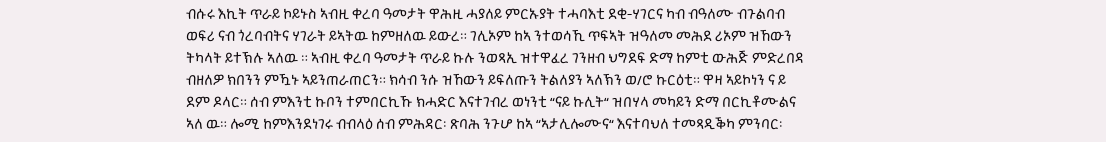ብሱሩ እኪት ጥራይ ኮይኑስ ኣብዚ ቀረባ ዓመታት ዋሕዚ ሓያለይ ምርኡያት ተሓባእቲ ደቂ-ሃገርና ካብ ብዓለሙ ብጉልባብ ወፍሪ ናብ ጎረባብትና ሃገራት ይኣትዉ ከምዘለዉ ይውረ። ገሊኦም ከኣ ንተወሳኺ ጥፍኣት ዝዓለመ መሕደ ሪኦም ዝኸውን ትካላት ይተኽሉ ኣለዉ ። ኣብዚ ቀረባ ዓመታት ጥራይ ኩሉ ንወጻኢ ዝተዋፈረ ገንዘብ ህግደፍ ድማ ከምቲ ውሕጅ ምድረበዳ ብዘለዎ ክበንን ምዃኑ ኣይንጠራጠርን። ክሳብ ንሱ ዝኸውን ይፍለጡን ትልለያን ኣለኽን ወ/ሮ ኩርዕቲ። ዋዛ ኣይኮነን ና ይ ደም ዶላር። ሰብ ምእንቲ ኩቦን ተምበርኪኹ ክሓድር እናተገብረ ወነንቲ “ናይ ኩሊት“ ዝበሃላ መካይን ድማ በርኪቶሙልና ኣለ ዉ። ሎሚ ከምእንደነገሩ ብብላዕ ሰብ ምሕዳር፡ ጽባሕ ንጉሆ ከኣ “ኣታሊሎሙና“ እናተባህለ ተመጻዲቕካ ምንባር፡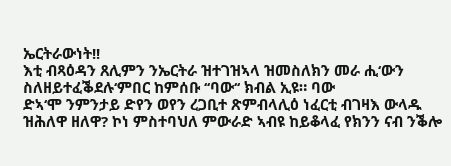ኤርትራውነት!!
እቲ ብጻዕዳን ጸሊምን ንኤርትራ ዝተገዝኣላ ዝመስለክን መራ ሒ‘ውን ስለዘይተፈቕደሉ‘ምበር ከምሰቡ ‘‘ባው‘‘ ክብል ኢዩ። ባው
ድኣ‘ሞ ንምንታይ ድየን ወየን ረጋቢተ ጽምብላሊዕ ነፈርቲ ብገዛእ ውላዱ ዝሕለዋ ዘለዋ? ኮነ ምስተባህለ ምውራድ ኣብዩ ከይቆላፈ የክንን ናብ ንቕሎ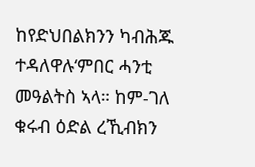ከየድህበልክንን ካብሕጁ ተዳለዋሉ‘ምበር ሓንቲ መዓልትስ ኣላ። ከም-ገለ ቁሩብ ዕድል ረኺብክን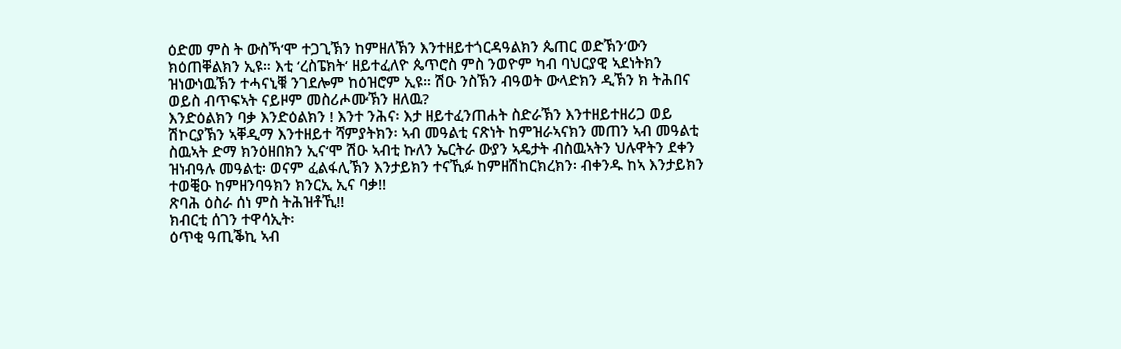ዕድመ ምስ ት ውስኻ‘ሞ ተጋጊኽን ከምዘለኽን እንተዘይተጎርዳዓልክን ጴጠር ወድኽን‘ውን ክዕጠቐልክን ኢዩ። እቲ ‘ረስፔክት‘ ዘይተፈለዮ ጴጥሮስ ምስ ንወዮም ካብ ባህርያዊ ኣደነትክን ዝነውነዉኽን ተሓናኒቑ ንገደሎም ከዕዝሮም ኢዩ። ሽዑ ንስኽን ብዓወት ውላድክን ዲኽን ክ ትሕበና ወይስ ብጥፍኣት ናይዞም መስሪሖሙኽን ዘለዉ?
እንድዕልክን ባቃ እንድዕልክን ! እንተ ንሕና፡ እታ ዘይተፈንጠሐት ስድራኽን እንተዘይተዘሪጋ ወይ ሽኮርያኽን ኣቐዲማ እንተዘይተ ሻምያትክን፡ ኣብ መዓልቲ ናጽነት ከምዝራኣናክን መጠን ኣብ መዓልቲ ስዉኣት ድማ ክንዕዘበክን ኢና‘ሞ ሽዑ ኣብቲ ኩለን ኤርትራ ውያን ኣዴታት ብስዉኣትን ህሉዋትን ደቀን ዝነብዓሉ መዓልቲ፡ ወናም ፈልፋሊኽን እንታይክን ተናኺፉ ከምዘሽከርክረክን፡ ብቀንዱ ከኣ እንታይክን ተወቒዑ ከምዘንባዓክን ክንርኢ ኢና ባቃ!!
ጽባሕ ዕስራ ሰነ ምስ ትሕዝቶኺ!!
ክብርቲ ሰገን ተዋሳኢት፡
ዕጥቂ ዓጢቕኪ ኣብ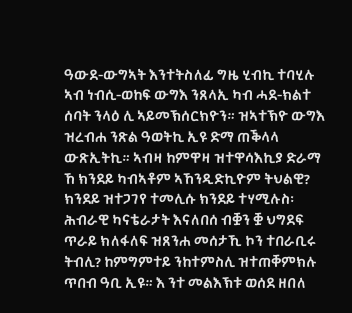ዓውደ-ውግኣት እንተትስለፊ ግዜ ሂብኪ ተባሂሉ ኣብ ነብሲ-ወከፍ ውግእ ንጸላኢ ካብ ሓደ-ክልተ ሰባት ንላዕ ሊ ኣይመኽሰርክዮን። ዝኣተኽዮ ውግእ ዝረብሐ ንጽል ዓወትኪ ኢዩ ድማ ጠቕላላ ውጽኢትኪ። ኣብዛ ከምዋዛ ዝተዋሳእኪያ ድራማ ኸ ክንደይ ካብኣቶም ኣኸንዲድኪዮም ትህልዊ? ክንደይ ዝተጋገየ ተመሊሱ ክንደይ ተሃሚሉስ፡ ሕብራዊ ካናቴራታት እናለበሰ ብቛን ቛ ህግደፍ ጥራይ ክለፋለፍ ዝጸንሐ መሰታኺ ኮን ተበራቢሩ ትብሊ? ከምግምተይ ንከተምስሊ ዝተጠቐምክሉ ጥበብ ዓቢ ኢዩ። እ ንተ መልእኽቱ ወሰደ ዘበለ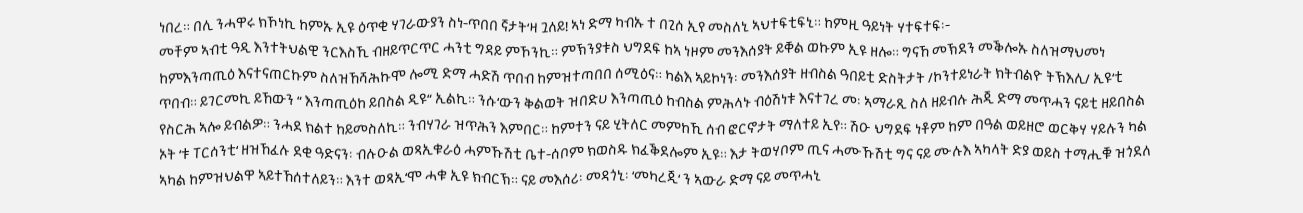ነበረ። በሊ ንሓዋሩ ክኾነኪ ከምኡ ኢዩ ዕጥቂ ሃገራውያን ስነ-ጥበበ ኛታት‘ዛ ጓለይ! ኣነ ድማ ካብኡ ተ በጊሰ ኢየ መስለኒ ኣህተፍቲፍኒ። ከምዚ ዓይነት ሃተፍተፍ፡-
መቸም ኣብቲ ዓዲ እንተትህልዊ ንርእስኺ ብዘይጥርጥር ሓንቲ ግዳይ ምኾንኪ። ምኽንያቱስ ህግደፍ ከኣ ነዞም መንእሰያት ይቐል ወኩም ኢዩ ዘሎ። ግናኸ መኽደን መቕሎኡ ስለዝማህመነ ከምእንጣጢዕ እናተናጠርኩም ስለዝኸሻሕኩሞ ሎሚ ድማ ሓድሽ ጥበብ ከምዝተጣበበ ሰሚዕና። ካልእ ኣይኮነን፡ መንእሰያት ዘብስል ዓበይቲ ድስትታት /ኮንተይነራት ክትብልዮ ትኽእሊ/ ኢዩ‘ቲ ጥበብ። ይገርመኪ ይኸውን “ እንጣጢዕከ ይበስል ዲዩ“ ኢልኪ። ንሱ‘ውን ቅልወት ዝበድሀ እንጣጢዕ ከብስል ምሕላኑ ብዕሽነቱ እናተገረ መ፡ ኣማራጺ ስለ ዘይብሉ ሕጂ ድማ መጥሓን ናይቲ ዘይበስል የስርሕ ኣሎ ይብልዎ። ንሓደ ክልተ ከይመስለኪ። ንብሃገራ ዝጥሕን እምበር። ከምተን ናይ ሂትለር መምከኺ ሰብ ፎርኖታት ማለተይ ኢየ። ሽዑ ህግደፍ ነቶም ከም በዓል ወይዘሮ ወርቅሃ ሃይሉን ካል ኦት ‘ቱ ፐርሰንቲ‘ ዘዝኸፈሉ ደቂ ዓድናን፡ ብሉዑል ወጻኢቁራዕ ሓምኹሽቲ ቤተ-ሰቦም ክወስዱ ክፈቕደሎም ኢዩ። እታ ትወሃቦም ጢና ሓሙኹሽቲ ግና ናይ ሙሉእ ኣካላት ድያ ወይስ ተማሒቑ ዝጎደለ ኣካል ከምዝህልዋ ኣይተኸሰተለይን። እንተ ወጻኢ‘ሞ ሓቁ ኢዩ ክብርኽ። ናይ መእሰሪ፡ መዳጎኒ፡ ‘መካረጂ‘ ን ኣውራ ድማ ናይ መጥሓኒ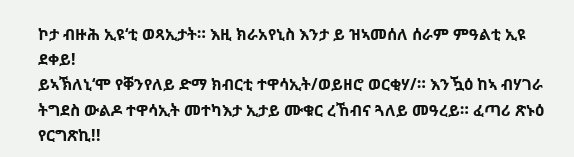ኮታ ብዙሕ ኢዩ‘ቲ ወጻኢታት። እዚ ክራአየኒስ እንታ ይ ዝኣመሰለ ሰራም ምዓልቲ ኢዩ ደቀይ!
ይኣኽለኒ‘ሞ የቐንየለይ ድማ ክብርቲ ተዋሳኢት/ወይዘሮ ወርቂሃ/። እንዃዕ ከኣ ብሃገራ ትግደስ ውልዶ ተዋሳኢት መተካእታ ኢታይ ሙቁር ረኸብና ጓለይ መዓረይ። ፈጣሪ ጽኑዕ የርግጽኪ!!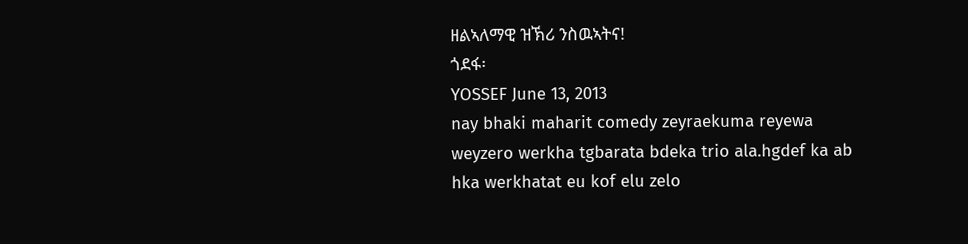ዘልኣለማዊ ዝኽሪ ንስዉኣትና!
ጎደፋ፡
YOSSEF June 13, 2013
nay bhaki maharit comedy zeyraekuma reyewa weyzero werkha tgbarata bdeka trio ala.hgdef ka ab hka werkhatat eu kof elu zelo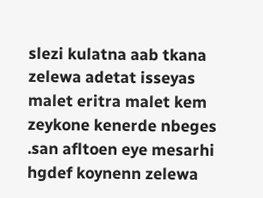slezi kulatna aab tkana zelewa adetat isseyas malet eritra malet kem zeykone kenerde nbeges .san afltoen eye mesarhi hgdef koynenn zelewa